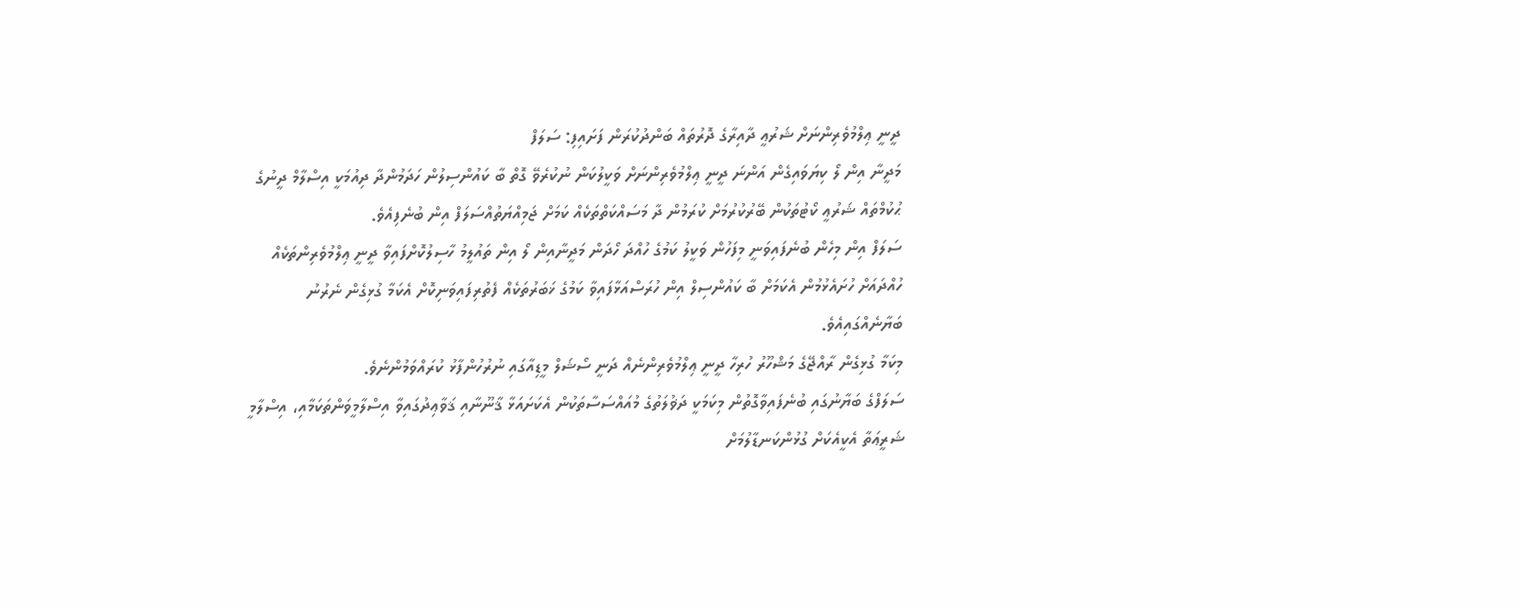ދީނީ ޢިލްމުވެރިންނަށް ޝަރުޢީ ދާއިރާގެ ދޮރުތައް ބަންދުކުރަން ފަށައިފި: ސަލަފް
މަދީނާ އިން ލޯ ކިޔަވައިގެން އަންނަ ދީނީ ޢިލްމުވެރިންނަށް ވަކީލުކަން ނުކުރެވޭ ގޮތް ބާ ކައުންސިލުން ހަދަމުންދާ ދިއުމަކީ އިސްލާމް ދީނުގެ ޙުކުމްތައް ޝަރުޢީ ކޯޓުތަކުން ބޭރުކުރުމަށް ކުރަމުން ދާ މަސައްކަތްތަކެއް ކަމަށް ޖަމިއްޔަތުއްސަލަފް އިން ބުނެފިއެވެ.
ސަލަފް އިން މިހެން ބުނެފައިވަނީ މިފަހުން ވަކީލު ކަމުގެ ހުއްދަ ހޯދަން މަދީނާއިން ލޯ އިން ތައުލީމު ހާސިލުކޮށްފައިވާ ދީނީ ޢިލްމުވެރިންތަކެއް ހުއްދައަށް ހުށައެޅުމުން އެކަމަށް ބާ ކައުންސިލް އިން ހުރަސްއަޅާފައިވާ ކަމުގެ ޚަބަރުތަކެއް ފެތުރިފައިވަނިކޮށް އެކަމާ ގުޅިގެން ނެރުނު ބަޔާނެއްގައިއެވެ.
މިކަމާ ގުޅިގެން ރާއްޖޭގެ މަޝްހޫރު ހުރިހާ ދީނީ ޢިލްމުވެރިންނެއް ދަނީ ސޯޝަލް މީޑިއާގައި ނުރުހުންފާޅު ކުރައްވަމުންނެވެ.
ސަލަފްގެ ބަޔާނުގައި ބުނެފައިވާގޮތުން މިކަމަކީ ދަޥުލަތުގެ މުއައްސަސާތަކުން އެކަށައަޅާ ޤާނޫނާއި ޤަވާޢިދުގައިވާ އިސްލާމީވަންތަކަމާއި، އިސްލާމީ ޝަރީޢަތާ އެކީއެކަށް ގުޅުންކަނޑާލުމަށް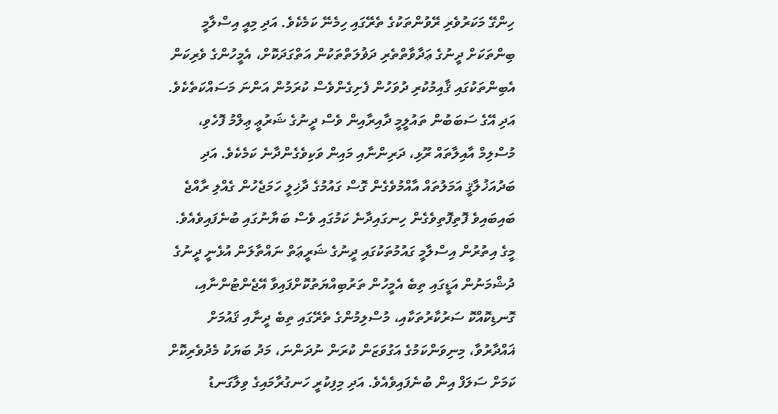ހިންގޭ މަކަރުވެރި ރޭވުންތަކުގެ ތެރޭގައި ހިމެނޭ ކަމެކެވެ. އަދި މިއީ އިސްލާމީ ބިންތަކަށް ދީނުގެ ޢަދާވާތްތެރި ދަޥުލަތްތަކުން އަތްގަދަކޮށް، އެމީހުންގެ ވެރިކަން އެބިންތަކުގައި ޤާއިމުކުރި ދުވަހުން ފެށިގެންވެސް ކުރަމުން އަންނަ މަސައްކަތެކެވެ. އަދި އޭގެ ސަބަބުން ތައުލީމީ ދާއިރާއިން ވެސް ދީނުގެ ޝަރުޢީ ޢިލްމު ފޮހެވި، މުސްލިމް އާއިލާތައް ރޫޅި، ދަރިންނާއި މައިން ވަކިވެގެންދާނެ ކަމެކެވެ. އަދި ބަދުއަޚުލާޤީ އަމަލުތައް އާއްމުވެގެން ގޮސް ގައުމުގެ ދާޚިލީ ހަމަޖެހުން ގެއްލި ރާއްޖެ ބައިބައިވެ ފޮތިފޮތިވެގެން ހިނގައިދާނެ ކަމުގައި ވެސް ބަޔާނުގައި ބުނެފައިވެއެވެ.
މީގެ އިތުރުން އިސްލާމީ ގައުމުތަކުގައި ދީނުގެ ޝަރީޢަތް ނައްތާލަން އުޅެނީ ދީނުގެ ދުޝްމަނުން އަޑީގައި ތިބެ އެމީހުން ތަރުބިއްޔަތުކޮށްފައިވާ އޭޖެންޓުންނާއި، ގޮނޑިކޮއްކޮ ސަރުކާރުތަކާއި، މުސްލިމުންގެ ތެރޭގައި ތިބެ ދީނާއި ޤައުމަށް ޣައްދާރުވާ، މިނިވަންކަމުގެ އަގުވަޒަން ކުރަން ނުދަންނަ، މަދު ބަޔަކު މެދުވެރިކޮށް ކަމަށް ސަލަފް އިން ބުނެފައިވެއެވެ. އަދި މިފިކުރީ ހަނގުރާމައިގެ ވިލާގަނޑު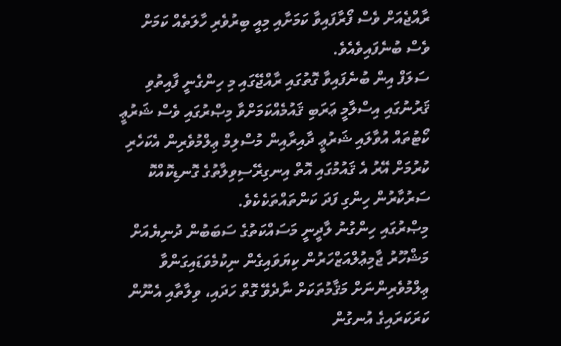ރާއްޖެއަށް ވެސް ފޯރާފައިވާ ކަމަށާއި މިއީ ބިރުވެރި ހާލަތެއް ކަމަށް ވެސް ބުނެފައިވެއެވެ.
ސަލަފް އިން ބުނެފައިވާ ގޮތުގައި ރާއްޖޭގައި މި ހިންގެނީ ފާއިތުވި ޤަރުނުގައި އިސްލާމީ ޢަރަބި ޤައުމެއްކަމަށްވާ މިޞްރުގައި ވެސް ޝަރުޢީ ކޯޓުތައް އުވާލައި ޝަރުޢީ ދާއިރާއިން މުސްލިމް ޢިލްމުވެރިން އެކަހެރި ކުރުމަށް އޭރު އެ ޤައުމުގައި އޮތް އިނގިރޭސިވިލާތުގެ ގޮނޑިކޮއްކޮ ސަރުކާރުން ހިންގި ފަދަ ކަންތައްތަކެކެވެ.
މިޞްރުގައި ހިންގުނު ލާދީނީ މަސައްކަތުގެ ސަބަބުން ދުނިޔެއަށް މަޝްހޫރު ޖާމިޢުލްއަޒްހަރުން ކިޔަވައިގެން ނިކުމެވަޑައިގަންވާ ޢިލްމުވެރިންނަށް މަޤާމުތަކަށް ނާދެވޭ ގޮތް ހަދައި، ވިލާތާއި އެނޫން ކަރަކަރައިގެ އުނގުން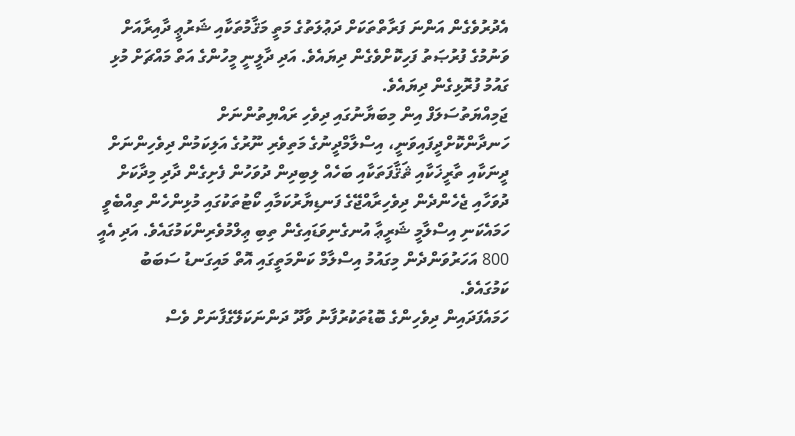އެދުރުވެގެން އަންނަ ފަރާތްތަކަށް ދަޢުލަތުގެ މަތީ މަޤާމުތަކާއި ޝަރުޢީ ދާއިރާއަށް ވަނުމުގެ ފުރުޞަތު ފަހިކޮށްވެގެން ދިޔައެވެ. އަދި ދާލީނީ މީހުންގެ އަތް މައްޗަށް މުޅި ގައުމު ފުރޮޅިގެން ދިޔައެވެ.
ޖަމިއްޔަތުސަލަފް އިން މިބަޔާނުގައި ދިވެހި ރައްޔިތުންނަށް ހަނދާންކޮށްދީފައިވަނީ، އިސްލާމްދީނުގެ މަތިވެރި ނޫރުގެ އަލިކަމުން ދިވެހިންނަށް ދީނަކާއި ތާރީޚަކާއި ޘަޤާފަތަކާއި ބަހެއް ލިބިދިން ދުވަހުން ފެށިގެން ދާދި މިދާކަށް ދުވަހާއި ޖެހެންދެން ދިވެހިރާއްޖޭގެ ފަނޑިޔާރުކަމާއި ކޯޓުތަކުގައި މުޅިންހެން ތިއްބެވީ ހަމައެކަނި އިސްލާމީ ޝަރީޢާ އުނގެނިވަޑައިގެން ތިބި ޢިލްމުވެރިންކަމުގައެވެ. އަދި އެއީ 800 އަހަރުވަންދެން މިގައުމު އިސްލާމް ކަންމަތީގައި އޮތް މައިގަނޑު ސަބަބު ކަމުގައެވެ.
ހަމައެފަދައިން ދިވެހިންގެ ބޮޑުތަކުރުފާނު ވާދޫ ދަންނަކަލޭގެފާނަށް ވެސް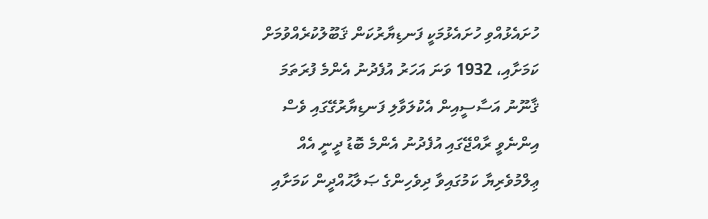ހުށައެޅުއްވި ހުށައެޅުމަކީ ފަނޑިޔާރުކަން ޤަބޫލުކުރެއްވުމަށް ކަމަށާއި، 1932 ވަނަ އަހަރު އުފެދުނު އެންމެ ފުރަތަމަ ޤާނޫނު އަސާސީއިން އެކުލަވާލި ފަނޑިޔާރުގޭގައި ވެސް އިންނެވީ ރާއްޖޭގައި އުފެދުނު އެންމެ ބޮޑު ދީނީ އެއް ޢިލްމުވެރިޔާ ކަމުގައިވާ ދިވެހިންގެ ޞަލާޙުއްދީން ކަމަށާއި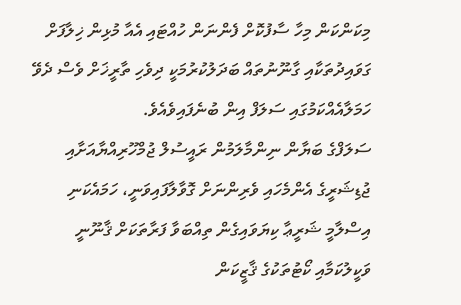މިކަންކަން މިހާ ސާފުކޮށް ފެންނަން ހުއްޓައި އެއާ މުޅިން ޚިލާފަށް ގަވައިދުތަކާއި ގާނޫނުތައް ބަދަލުކުރުމަކީ ދިވެހި ތާރީޚަށް ވެސް ދެވޭ ހަމަލާއެއްކަމުގައި ސަލަފް އިން ބުނެފައިވެއެވެ.
ސަލަފްގެ ބަޔާން ނިންމާލަމުން ރައީސުލް ޖުމްހޫރިއްޔާއަށާއި ޖުޑިޝަރީގެ އެންމެހައި ވެރިންނަށް ގޮވާލާފައިވަނީ، ހަމައެކަނި އިސްލާމީ ޝަރީޢާ ކިޔަވައިގެން ތިއްބަވާ ފަރާތަކަށް ޤާނޫނީ ވަކީލުކަމާއި ކޯޓުތަކުގެ ޤާޒީކަން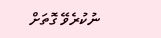ނުކުރެވޭ ގޮތަށް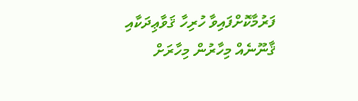ފަރުމާކޮށްފައިވާ ހުރިހާ ޤަވާޢިދަކާއި ޤާނޫނެއް މިހާރުން މިހާރަށް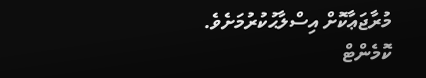މުރާޖަޢާކޮށް އިސްލާޙުކުރުމަށެވެ.
ކޮމެންޓް